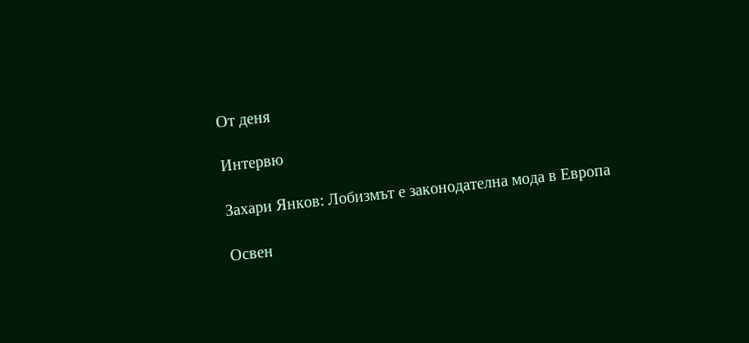От деня

Интервю

Захари Янков: Лобизмът е законодателна мода в Европа

Освен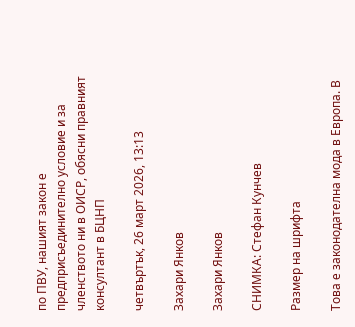по ПВУ, нашият закон е предприсъединително условие и за членството ни в ОИСР, обясни правният консултант в БЦНП

четвъртък, 26 март 2026, 13:13

Захари Янков

Захари Янков

СНИМКА: Стефан Кунчев

Размер на шрифта

Това е законодателна мода в Европа. В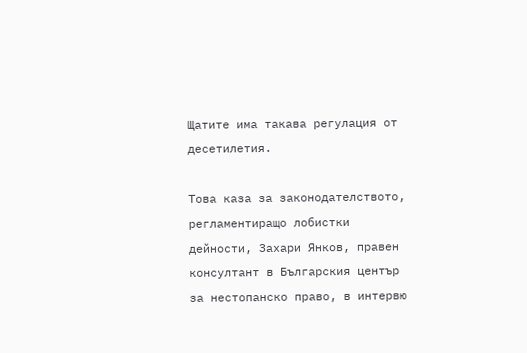Щатите има такава регулация от десетилетия.

Това каза за законодателството, регламентиращо лобистки дейности, Захари Янков, правен консултант в Българския център за нестопанско право, в интервю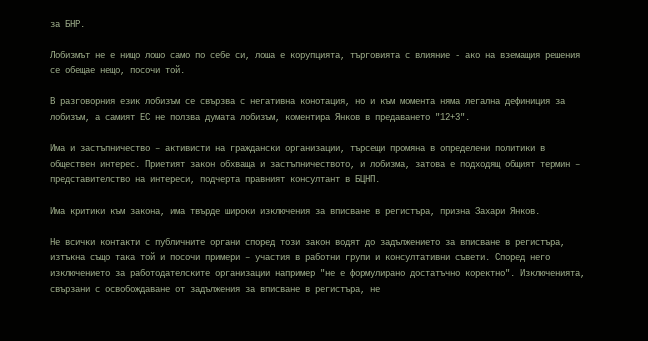за БНР.

Лобизмът не е нищо лошо само по себе си, лоша е корупцията, търговията с влияние - ако на вземащия решения се обещае нещо, посочи той.

В разговорния език лобизъм се свързва с негативна конотация, но и към момента няма легална дефиниция за лобизъм, а самият ЕС не ползва думата лобизъм, коментира Янков в предаването "12+3".

Има и застъпничество – активисти на граждански организации, търсещи промяна в определени политики в обществен интерес. Приетият закон обхваща и застъпничеството, и лобизма, затова е подходящ общият термин – представителство на интереси, подчерта правният консултант в БЦНП.

Има критики към закона, има твърде широки изключения за вписване в регистъра, призна Захари Янков.

Не всички контакти с публичните органи според този закон водят до задължението за вписване в регистъра, изтъкна също така той и посочи примери – участия в работни групи и консултативни съвети. Според него изключението за работодателските организации например "не е формулирано достатъчно коректно". Изключенията, свързани с освобождаване от задължения за вписване в регистъра, не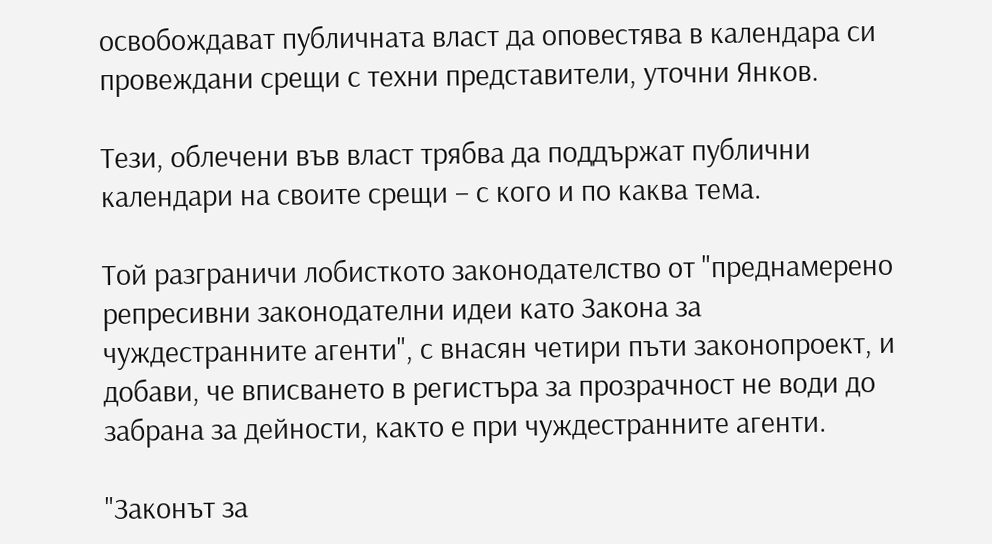освобождават публичната власт да оповестява в календара си провеждани срещи с техни представители, уточни Янков.

Тези, облечени във власт трябва да поддържат публични календари на своите срещи – с кого и по каква тема.

Той разграничи лобисткото законодателство от "преднамерено репресивни законодателни идеи като Закона за чуждестранните агенти", с внасян четири пъти законопроект, и добави, че вписването в регистъра за прозрачност не води до забрана за дейности, както е при чуждестранните агенти.

"Законът за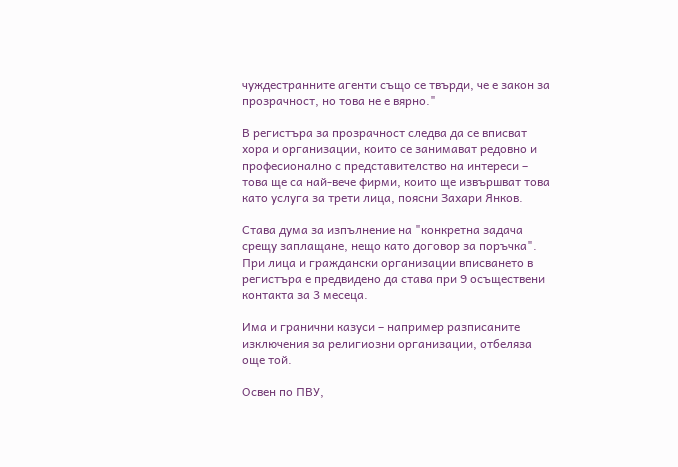чуждестранните агенти също се твърди, че е закон за прозрачност, но това не е вярно."

В регистъра за прозрачност следва да се вписват хора и организации, които се занимават редовно и професионално с представителство на интереси – това ще са най-вече фирми, които ще извършват това като услуга за трети лица, поясни Захари Янков.

Става дума за изпълнение на "конкретна задача срещу заплащане, нещо като договор за поръчка". При лица и граждански организации вписването в регистъра е предвидено да става при 9 осъществени контакта за 3 месеца.

Има и гранични казуси – например разписаните изключения за религиозни организации, отбеляза още той.

Освен по ПВУ,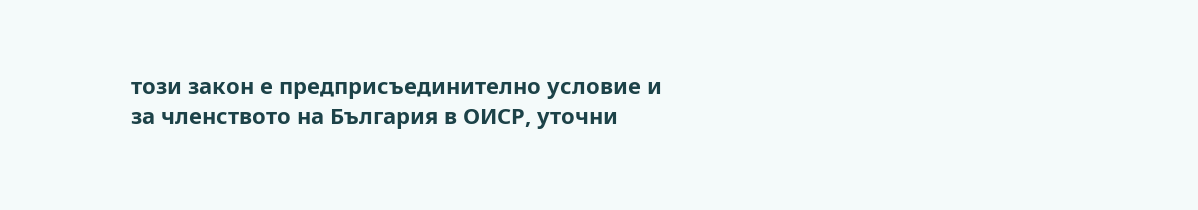този закон е предприсъединително условие и за членството на България в ОИСР, уточни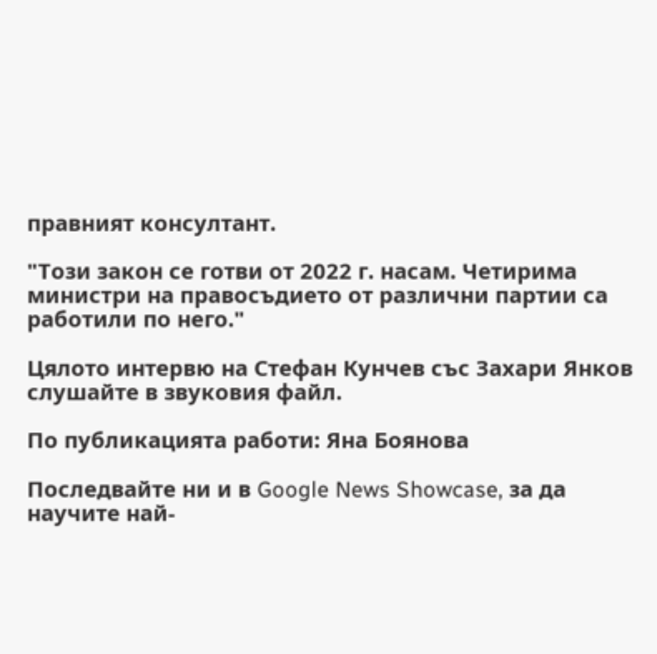правният консултант.

"Този закон се готви от 2022 г. насам. Четирима министри на правосъдието от различни партии са работили по него."

Цялото интервю на Стефан Кунчев със Захари Янков слушайте в звуковия файл.

По публикацията работи: Яна Боянова

Последвайте ни и в Google News Showcase, за да научите най-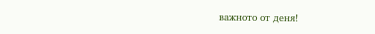важното от деня!